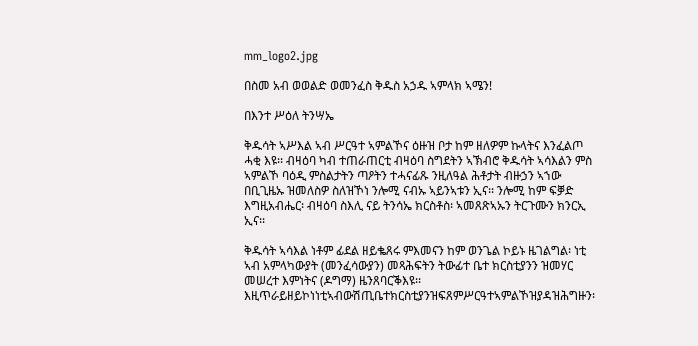mm_logo2.jpg

በስመ አብ ወወልድ ወመንፈስ ቅዱስ አኃዱ ኣምላክ ኣሜን!

በእንተ ሥዕለ ትንሣኤ

ቅዱሳት ኣሥእል ኣብ ሥርዓተ ኣምልኾና ዕዙዝ ቦታ ከም ዘለዎም ኩላትና እንፈልጦ ሓቂ እዩ፡፡ ብዛዕባ ካብ ተጠራጠርቲ ብዛዕባ ስግደትን ኣኽብሮ ቅዱሳት ኣሳእልን ምስ ኣምልኾ ባዕዲ ምስልታትን ጣዖትን ተሓናፊጹ ንዚለዓል ሕቶታት ብዙኃን ኣኀው በቢጊዜኡ ዝመለስዎ ስለዝኾነ ንሎሚ ናብኡ ኣይንኣቱን ኢና፡፡ ንሎሚ ከም ፍቓድ እግዚአብሔር፡ ብዛዕባ ስእሊ ናይ ትንሳኤ ክርስቶስ፡ ኣመጸጽኣኡን ትርጉሙን ክንርኢ ኢና፡፡

ቅዱሳት ኣሳእል ነቶም ፊደል ዘይቈጸሩ ምእመናን ከም ወንጌል ኮይኑ ዜገልግል፡ ነቲ ኣብ አምላካውያት (መንፈሳውያን) መጻሕፍትን ትውፊተ ቤተ ክርስቲያንን ዝመሃር መሠረተ እምነትና (ዶግማ) ዜንጸባርቕእዩ፡፡እዚጥራይዘይኮነነቲኣብውሽጢቤተክርስቲያንዝፍጸምሥርዓተኣምልኾዝያዳዝሕግዙን፡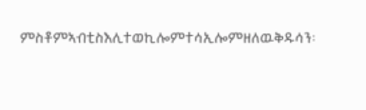ምስቶምኣብቲስእሊተወኪሎምተሳኢሎምዘለዉቅዱሳን፡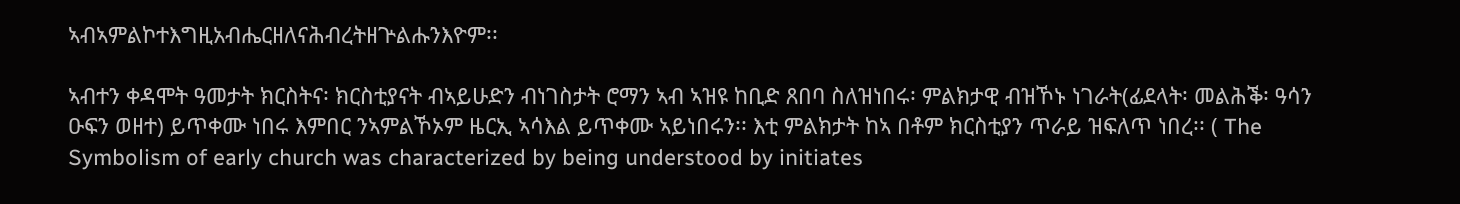ኣብኣምልኮተእግዚአብሔርዘለናሕብረትዘጕልሑንእዮም፡፡

ኣብተን ቀዳሞት ዓመታት ክርስትና፡ ክርስቲያናት ብኣይሁድን ብነገስታት ሮማን ኣብ ኣዝዩ ከቢድ ጸበባ ስለዝነበሩ፡ ምልክታዊ ብዝኾኑ ነገራት(ፊደላት፡ መልሕቕ፡ ዓሳን ዑፍን ወዘተ) ይጥቀሙ ነበሩ እምበር ንኣምልኾኦም ዜርኢ ኣሳእል ይጥቀሙ ኣይነበሩን፡፡ እቲ ምልክታት ከኣ በቶም ክርስቲያን ጥራይ ዝፍለጥ ነበረ፡፡ ( The Symbolism of early church was characterized by being understood by initiates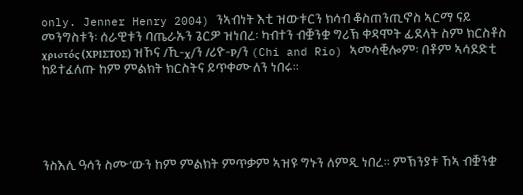only. Jenner Henry 2004) ንኣብነት እቲ ዝውቱርን ክሳብ ቆስጠንጢኖስ ኣርማ ናይ መንግስቱን፡ ሰራዊቱን ባጤራኡን ጌርዎ ዝነበረ፡ ካብተን ብቛንቋ ግሪኽ ቀዳሞት ፊደላት ስም ክርስቶስ χρɩστός (ΧΡΙΣΤΟΣ) ዝኾና /ኺ-χ/ን /ሪዮ-Ρ/ን (Chi and Rio) ኣመሳቒሎም፡ በቶም ኣሳደድቲ ከይተፈለጡ ከም ምልክት ክርስትና ይጥቀሙለን ነበሩ፡፡





ንስእሊ ዓሳን ስሙ’ውን ከም ምልክት ምጥቃም ኣዝዩ ግኑን ለምዲ ነበረ፡፡ ምኽንያቱ ኸኣ ብቛንቋ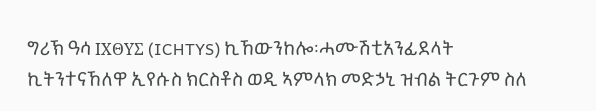ግሪኽ ዓሳ ΙΧΘΥΣ (ICHTYS) ኪኸውንከሎ፡ሓሙሽቲአንፊደላት ኪትንተናኸለዋ ኢየሱስ ክርስቶስ ወዲ ኣምላክ መድኃኒ ዝብል ትርጉም ስለ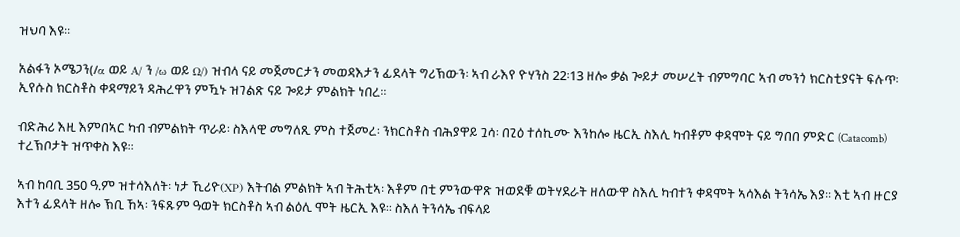ዝህባ እዩ፡፡

አልፋን ኦሜጋን(/α ወይ Α/ ን /ω ወይ Ω/) ዝብላ ናይ መጀመርታን መወዳእታን ፊደላት ግሪኽውን፡ ኣብ ራእየ ዮሃንስ 22፡13 ዘሎ ቃል ጐይታ መሠረት ብምግባር ኣብ መንጎ ክርስቲያናት ፍሉጥ፡ ኢየሱስ ክርስቶስ ቀዳማይን ዳሕረዋን ምዃኑ ዝገልጽ ናይ ጐይታ ምልክት ነበረ፡፡

ብድሕሪ እዚ እምበኣር ካብ ብምልክት ጥራይ፡ ስእላዊ መግለጺ ምስ ተጀመረ፡ ንክርስቶስ ብሕያዋይ ጓሳ፡ በጊዕ ተሰኪሙ እንከሎ ዜርኢ ስእሊ ካብቶም ቀዳሞት ናይ ግበበ ምድር (Catacomb) ተረኽቦታት ዝጥቀስ እዩ፡፡

ኣብ ከባቢ 350 ዓ.ም ዝተሳእለት፡ ነታ ኺሪዮ(ΧΡ) እትብል ምልክት ኣብ ትሕቲኣ፡ እቶም በቲ ምንውዋጽ ዝወደቑ ወትሃደራት ዘለውዋ ስእሊ ካብተን ቀዳሞት ኣሳእል ትንሳኤ እያ፡፡ እቲ ኣብ ዙርያ እተን ፊደላት ዘሎ ኽቢ ኸኣ፡ ንፍጹም ዓወት ክርስቶስ ኣብ ልዕሊ ሞት ዜርኢ እዩ፡፡ ስእለ ትንሳኤ ብፍላይ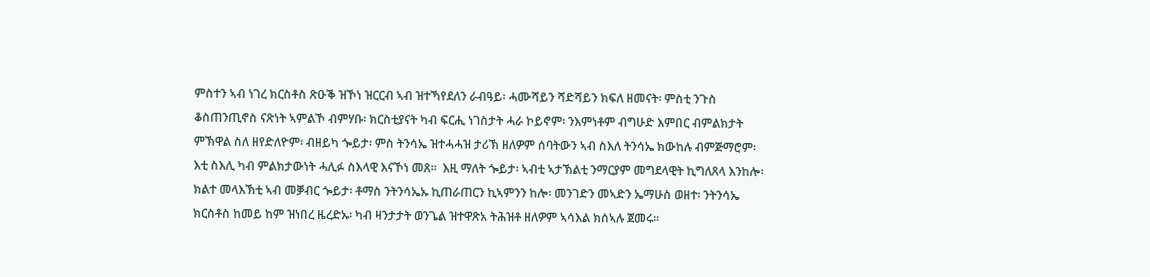ምስተን ኣብ ነገረ ክርስቶስ ጽዑቕ ዝኾነ ዝርርብ ኣብ ዝተኻየደለን ራብዓይ፡ ሓሙሻይን ሻድሻይን ክፍለ ዘመናት፡ ምስቲ ንጉስ ቆስጠንጢኖስ ናጽነት ኣምልኾ ብምሃቡ፡ ክርስቲያናት ካብ ፍርሒ ነገስታት ሓራ ኮይኖም፡ ንእምነቶም ብግሁድ እምበር ብምልክታት ምኽዋል ስለ ዘየድለዮም፡ ብዘይካ ጐይታ፡ ምስ ትንሳኤ ዝተሓሓዝ ታሪኽ ዘለዎም ሰባትውን ኣብ ስእለ ትንሳኤ ክውከሉ ብምጅማሮም፡ እቲ ስእሊ ካብ ምልክታውነት ሓሊፉ ስእላዊ እናኾነ መጸ፡፡  እዚ ማለት ጐይታ፡ ኣብቲ ኣታኽልቲ ንማርያም መግደላዊት ኪግለጸላ እንከሎ፡  ክልተ መላእኽቲ ኣብ መቓብር ጐይታ፡ ቶማስ ንትንሳኤኡ ኪጠራጠርን ኪኣምንን ከሎ፡ መንገድን መኣድን ኤማሁስ ወዘተ፡ ንትንሳኤ ክርስቶስ ከመይ ከም ዝነበረ ዜረድኡ፡ ካብ ዛንታታት ወንጌል ዝተዋጽአ ትሕዝቶ ዘለዎም ኣሳእል ክሰኣሉ ጀመሩ፡፡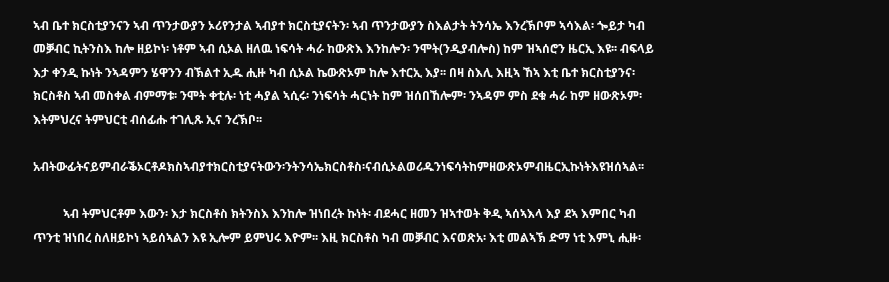ኣብ ቤተ ክርስቲያንናን ኣብ ጥንታውያን ኦሪየንታል ኣብያተ ክርስቲያናትን፡ ኣብ ጥንታውያን ስእልታት ትንሳኤ እንረኽቦም ኣሳእል፡ ጐይታ ካብ መቓብር ኪትንስእ ከሎ ዘይኮነ፡ ነቶም ኣብ ሲኦል ዘለዉ ነፍሳት ሓራ ከውጽእ እንከሎን፡ ንሞት(ንዲያብሎስ) ከም ዝኣሰሮን ዜርኢ እዩ፡፡ ብፍላይ እታ ቀንዲ ኩነት ንኣዳምን ሄዋንን ብኽልተ ኢዱ ሒዙ ካብ ሲኦል ኬውጽኦም ከሎ እተርኢ እያ፡፡ በዛ ስእሊ እዚኣ ኸኣ እቲ ቤተ ክርስቲያንና፡ ክርስቶስ ኣብ መስቀል ብምማቱ፡ ንሞት ቀቲሉ፡ ነቲ ሓያል ኣሲሩ፡ ንነፍሳት ሓርነት ከም ዝሰበኸሎም፡ ንኣዳም ምስ ደቁ ሓራ ከም ዘውጽኦም፡ እትምህረና ትምህርቲ ብሰፊሑ ተገሊጹ ኢና ንረኽቦ፡፡

አብትውፊትናይምብራቕኦርቶዶክስኣብያተክርስቲያናትውን፡ንትንሳኤክርስቶስ፡ናብሲኦልወሪዱንነፍሳትከምዘውጽኦምብዜርኢኩነትእዩዝሰኣል፡፡

          ኣብ ትምህርቶም እውን፡ እታ ክርስቶስ ክትንስእ እንከሎ ዝነበረት ኩነት፡ ብደሓር ዘመን ዝኣተወት ቅዲ ኣሰኣእላ እያ ደኣ እምበር ካብ ጥንቲ ዝነበረ ስለዘይኮነ ኣይሰኣልን እዩ ኢሎም ይምህሩ እዮም፡፡ እዚ ክርስቶስ ካብ መቓብር እናወጽአ፡ እቲ መልኣኽ ድማ ነቲ እምኒ ሒዙ፡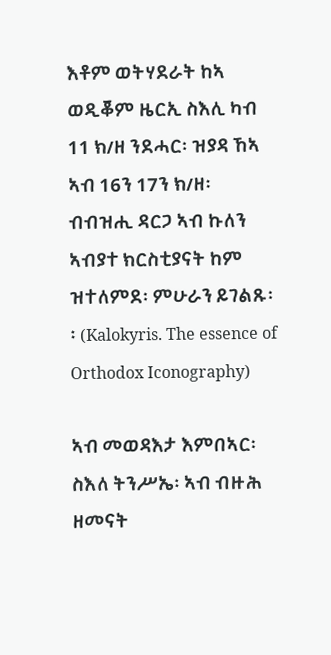እቶም ወትሃደራት ከኣ ወዲቖም ዜርኢ ስእሊ ካብ 11 ክ/ዘ ንደሓር፡ ዝያዳ ኸኣ ኣብ 16ን 17ን ክ/ዘ፡ ብብዝሒ ዳርጋ ኣብ ኩለን ኣብያተ ክርስቲያናት ከም ዝተለምደ፡ ምሁራን ይገልጹ፡፡ (Kalokyris. The essence of Orthodox Iconography)

ኣብ መወዳእታ እምበኣር፡ ስእለ ትንሥኤ፡ ኣብ ብዙሕ ዘመናት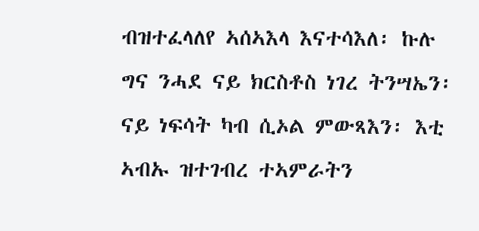ብዝተፈላለየ ኣሰኣእላ እናተሳእለ፡ ኩሉ ግና ንሓደ ናይ ክርስቶስ ነገረ ትንሣኤን፡ ናይ ነፍሳት ካብ ሲኦል ምውጻእን፡ እቲ ኣብኡ ዝተገብረ ተኣምራትን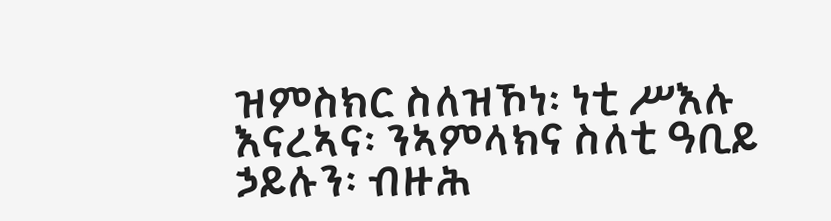ዝምስክር ስለዝኾነ፡ ነቲ ሥእሉ እናረኣና፡ ንኣምላክና ስለቲ ዓቢይ ኃይሉን፡ ብዙሕ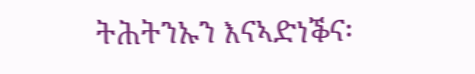ትሕትንኡን እናኣድነቕና፡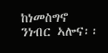ከነመስግኖ ንነብር ኣሎና፡፡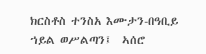ክርስቶስ ተንስአ እሙታን-በዓቢይ ኀይል ወሥልጣን፤  ኣሰሮ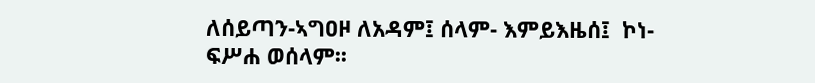ለሰይጣን-ኣግዐዞ ለአዳም፤ ሰላም- እምይእዜሰ፤  ኮነ-ፍሥሐ ወሰላም፡፡